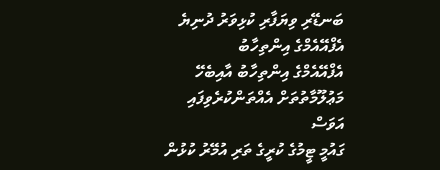ބަނޑޭރި ވިޔަފާރި ކުޅިވަރު ދުނިޔެ
އެފްއޭއެމްގެ އިންތިހާބު
އެފްއޭއެމްގެ އިންތިހާބު އާއިބެހޭ މަޢުލޫމާތުތަށް އެއްތަންކުރެވިފައި
އަވަސް
ގައުމީ ޓީމުގެ ކުރީގެ ތަރި އުމޭރު ކުޅުން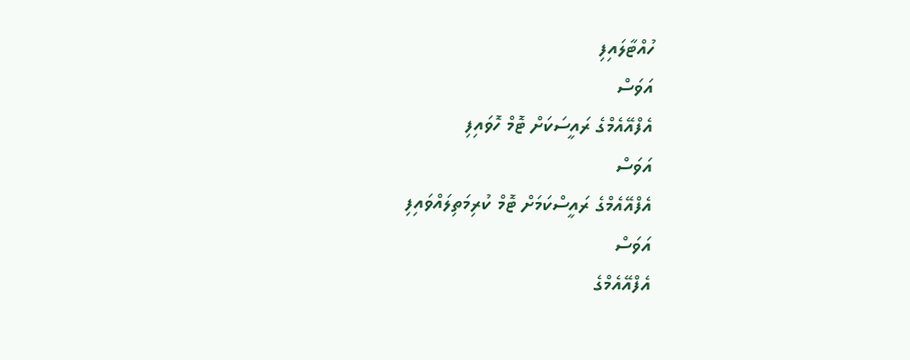ހުއްޓާލައިފި
އަވަސް
އެފްއޭއެމްގެ ރައީސަކަށް ޓޮމް ހޮވައިފި
އަވަސް
އެފްއޭއެމްގެ ރައީސްކަމަށް ޓޮމް ކުރިމަތިލައްވައިފި
އަވަސް
އެފްއޭއެމްގެ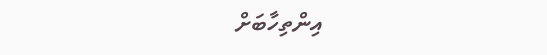އިންތިހާބަށް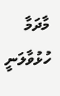މާދަމާ ހުޅުވާލަނީ